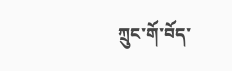ཀྲུང་གོ་བོད་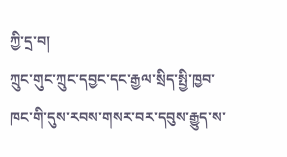ཀྱི་དྲ་བ།
ཀྲུང་གུང་ཀྲུང་དབྱང་དང་རྒྱལ་སྲིད་སྤྱི་ཁྱབ་ཁང་གི་དུས་རབས་གསར་བར་དབུས་རྒྱུད་ས་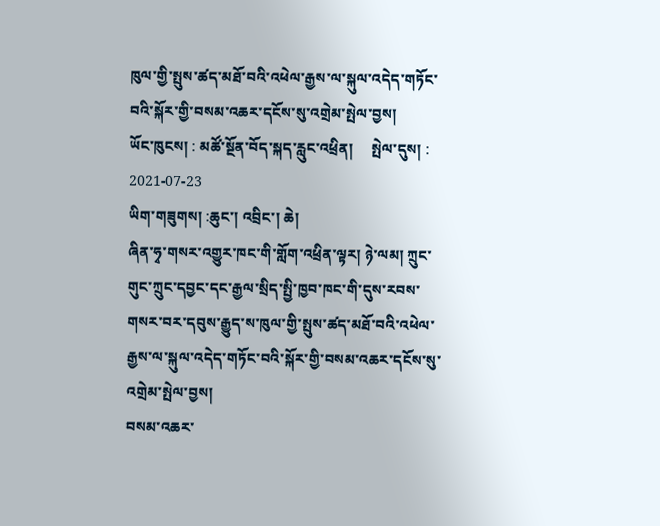ཁུལ་གྱི་སྤུས་ཚད་མཐོ་བའི་འཕེལ་རྒྱས་ལ་སྐུལ་འདེད་གཏོང་བའི་སྐོར་གྱི་བསམ་འཆར་དངོས་སུ་འགྲེམ་སྤེལ་བྱས།
ཡོང་ཁུངས། : མཚོ་སྔོན་བོད་སྐད་རླུང་འཕྲིན།     སྤེལ་དུས། : 2021-07-23
ཡིག་གཟུགས། :ཆུང་། འབྲིང་། ཆེ།
ཞིན་ཧྭ་གསར་འགྱུར་ཁང་གི་གློག་འཕྲིན་ལྟར། ཉེ་ལམ། ཀྲུང་གུང་ཀྲུང་དབྱང་དང་རྒྱལ་སྲིད་སྤྱི་ཁྱབ་ཁང་གི་དུས་རབས་གསར་བར་དབུས་རྒྱུད་ས་ཁུལ་གྱི་སྤུས་ཚད་མཐོ་བའི་འཕེལ་རྒྱས་ལ་སྐུལ་འདེད་གཏོང་བའི་སྐོར་གྱི་བསམ་འཆར་དངོས་སུ་འགྲེམ་སྤེལ་བྱས།
བསམ་འཆར་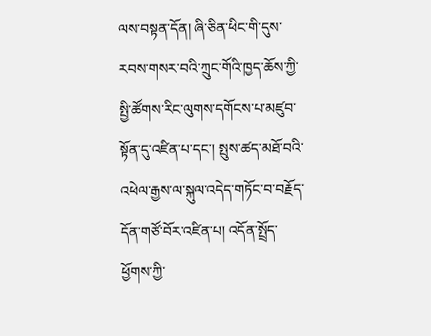ལས་བསྟན་དོན། ཞི་ཅིན་ཕིང་གི་དུས་རབས་གསར་བའི་ཀྲུང་གོའི་ཁྱད་ཆོས་ཀྱི་སྤྱི་ཚོགས་རིང་ལུགས་དགོངས་པ་མཛུབ་སྟོན་དུ་འཛིན་པ་དང་། སྤུས་ཚད་མཐོ་བའི་འཕེལ་རྒྱས་ལ་སྐུལ་འདེད་གཏོང་བ་བརྗོད་དོན་གཙོ་བོར་འཛིན་པ། འདོན་སྤྲོད་ཕྱོགས་ཀྱི་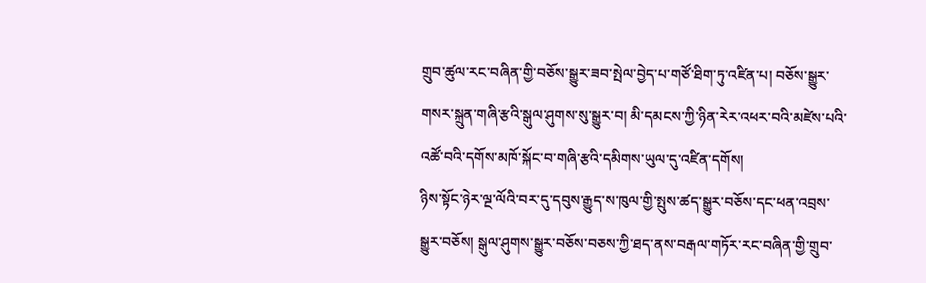གྲུབ་ཚུལ་རང་བཞིན་གྱི་བཅོས་སྒྱུར་ཟབ་སྤེལ་བྱེད་པ་གཙོ་ཐིག་ཏུ་འཛིན་པ། བཅོས་སྒྱུར་གསར་སྐྲུན་གཞི་རྩའི་སྒུལ་ཤུགས་སུ་སྒྱུར་བ། མི་དམངས་ཀྱི་ཉིན་རེར་འཕར་བའི་མཛེས་པའི་འཚོ་བའི་དགོས་མཁོ་སྐོང་བ་གཞི་རྩའི་དམིགས་ཡུལ་དུ་འཛིན་དགོས།
ཉིས་སྟོང་ཉེར་ལྔ་ལོའི་བར་དུ་དབུས་རྒྱུད་ས་ཁུལ་གྱི་སྤུས་ཚད་སྒྱུར་བཅོས་དང་ཕན་འབྲས་སྒྱུར་བཅོས། སྒུལ་ཤུགས་སྒྱུར་བཅོས་བཅས་ཀྱི་ཐད་ནས་བརྒལ་གཏོར་རང་བཞིན་གྱི་གྲུབ་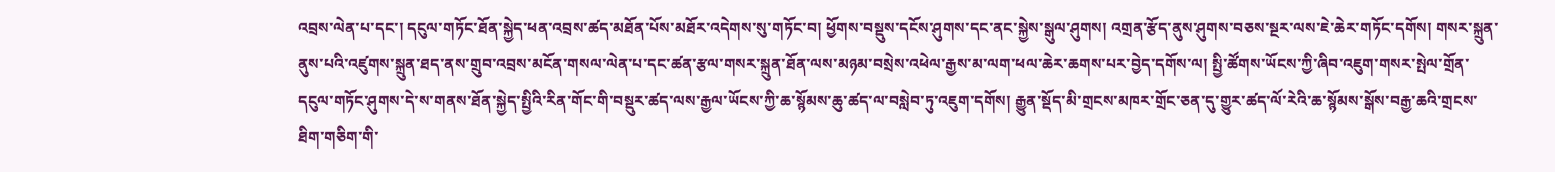འབྲས་ལེན་པ་དང་། དངུལ་གཏོང་ཐོན་སྐྱེད་ཕན་འབྲས་ཚད་མཐོན་པོས་མཐོར་འདེགས་སུ་གཏོང་བ། ཕྱོགས་བསྡུས་དངོས་ཤུགས་དང་ནང་སྐྱེས་སྒུལ་ཤུགས། འགྲན་རྩོད་ནུས་ཤུགས་བཅས་སྔར་ལས་ཇེ་ཆེར་གཏོང་དགོས། གསར་སྐྲུན་ནུས་པའི་འཛུགས་སྐྲུན་ཐད་ནས་གྲུབ་འབྲས་མངོན་གསལ་ལེན་པ་དང་ཚན་རྩལ་གསར་སྐྲུན་ཐོན་ལས་མཉམ་བསྲེས་འཕེལ་རྒྱས་མ་ལག་ཕལ་ཆེར་ཆགས་པར་བྱེད་དགོས་ལ། སྤྱི་ཚོགས་ཡོངས་ཀྱི་ཞིབ་འཇུག་གསར་སྤེལ་གྲོན་དངུལ་གཏོང་ཤུགས་དེ་ས་གནས་ཐོན་སྐྱེད་སྤྱིའི་རིན་གོང་གི་བསྡུར་ཚད་ལས་རྒྱལ་ཡོངས་ཀྱི་ཆ་སྙོམས་ཆུ་ཚད་ལ་བསླེབ་ཏུ་འཇུག་དགོས། རྒྱུན་སྡོད་མི་གྲངས་མཁར་གྲོང་ཅན་དུ་གྱུར་ཚད་ལོ་རེའི་ཆ་སྙོམས་སྒོས་བརྒྱ་ཆའི་གྲངས་ཐིག་གཅིག་གི་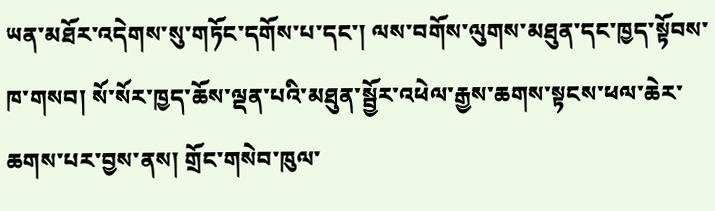ཡན་མཐོར་འདེགས་སུ་གཏོང་དགོས་པ་དང་། ལས་བགོས་ལུགས་མཐུན་དང་ཁྱད་སྟོབས་ཁ་གསབ། སོ་སོར་ཁྱད་ཆོས་ལྡན་པའི་མཐུན་སྦྱོར་འཕེལ་རྒྱས་ཆགས་སྟངས་ཕལ་ཆེར་ཆགས་པར་བྱས་ནས། གྲོང་གསེབ་ཁུལ་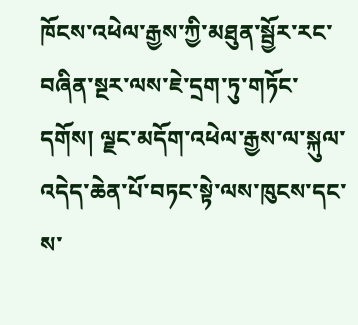ཁོངས་འཕེལ་རྒྱས་ཀྱི་མཐུན་སྦྱོར་རང་བཞིན་སྔར་ལས་ཇེ་དྲག་ཏུ་གཏོང་དགོས། ལྗང་མདོག་འཕེལ་རྒྱས་ལ་སྐུལ་འདེད་ཆེན་པོ་བཏང་སྟེ་ལས་ཁུངས་དང་ས་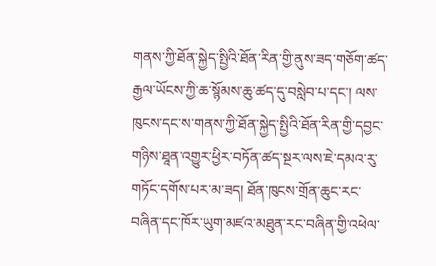གནས་ཀྱི་ཐོན་སྐྱེད་སྤྱིའི་ཐོན་རིན་གྱི་ནུས་ཟད་གཅོག་ཚད་རྒྱལ་ཡོངས་ཀྱི་ཆ་སྙོམས་ཆུ་ཚད་དུ་བསླེབ་པ་དང་། ལས་ཁུངས་དང་ས་གནས་ཀྱི་ཐོན་སྐྱེད་སྤྱིའི་ཐོན་རིན་གྱི་དབྱང་གཉིས་ཐཱན་འགྱུར་ཕྱིར་བཏོན་ཚད་སྔར་ལས་ཇེ་དམའ་རུ་གཏོང་དགོས་པར་མ་ཟད། ཐོན་ཁུངས་གྲོན་ཆུང་རང་བཞིན་དང་ཁོར་ཡུག་མཛའ་མཐུན་རང་བཞིན་གྱི་འཕེལ་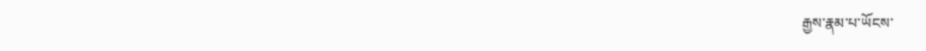རྒྱས་རྣམ་པ་ཡོངས་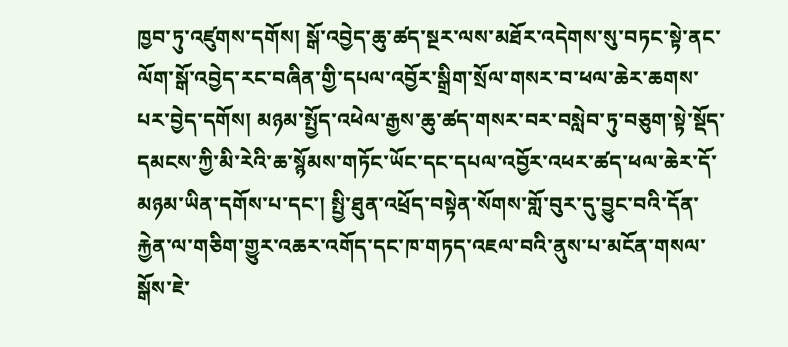ཁྱབ་ཏུ་འཛུགས་དགོས། སྒོ་འབྱེད་ཆུ་ཚད་སྔར་ལས་མཐོར་འདེགས་སུ་བཏང་སྟེ་ནང་ལོག་སྒོ་འབྱེད་རང་བཞིན་གྱི་དཔལ་འབྱོར་སྒྲིག་སྲོལ་གསར་བ་ཕལ་ཆེར་ཆགས་པར་བྱེད་དགོས། མཉམ་སྤྱོད་འཕེལ་རྒྱས་ཆུ་ཚད་གསར་བར་བསླེབ་ཏུ་བཅུག་སྟེ་སྡོད་དམངས་ཀྱི་མི་རེའི་ཆ་སྙོམས་གཏོང་ཡོང་དང་དཔལ་འབྱོར་འཕར་ཚད་ཕལ་ཆེར་དོ་མཉམ་ཡིན་དགོས་པ་དང་། སྤྱི་ཐུན་འཕྲོད་བསྟེན་སོགས་གློ་བུར་དུ་བྱུང་བའི་དོན་རྐྱེན་ལ་གཅིག་གྱུར་འཆར་འགོད་དང་ཁ་གཏད་འཇལ་བའི་ནུས་པ་མངོན་གསལ་སྒོས་ཇེ་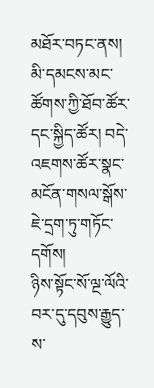མཐོར་བཏང་ནས། མི་དམངས་མང་ཚོགས་ཀྱི་ཐོབ་ཚོར་དང་སྐྱིད་ཚོར། བདེ་འཇགས་ཚོར་སྣང་མངོན་གསལ་སྒོས་ཇེ་དྲག་ཏུ་གཏོང་དགོས།
ཉིས་སྟོང་སོ་ལྔ་ལོའི་བར་དུ་དབུས་རྒྱུད་ས་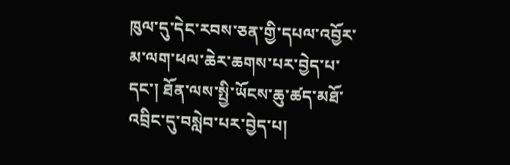ཁུལ་དུ་དེང་རབས་ཅན་གྱི་དཔལ་འབྱོར་མ་ལག་ཕལ་ཆེར་ཆགས་པར་བྱེད་པ་དང་། ཐོན་ལས་སྤྱི་ཡོངས་ཆུ་ཚད་མཐོ་འབྲིང་དུ་བསླེབ་པར་བྱེད་པ།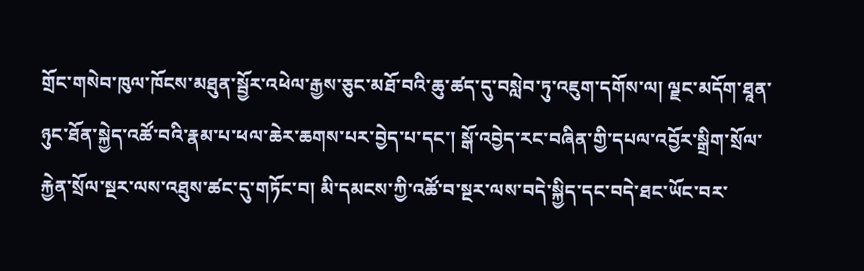གྲོང་གསེབ་ཁུལ་ཁོངས་མཐུན་སྦྱོར་འཕེལ་རྒྱས་ཅུང་མཐོ་བའི་ཆུ་ཚད་དུ་བསླེབ་ཏུ་འཇུག་དགོས་ལ། ལྗང་མདོག་ཐཱན་ཉུང་ཐོན་སྐྱེད་འཚོ་བའི་རྣམ་པ་ཕལ་ཆེར་ཆགས་པར་བྱེད་པ་དང་། སྒོ་འབྱེད་རང་བཞིན་གྱི་དཔལ་འབྱོར་སྒྲིག་སྲོལ་རྐྱེན་སྲོལ་སྔར་ལས་འཐུས་ཚང་དུ་གཏོང་བ། མི་དམངས་ཀྱི་འཚོ་བ་སྔར་ལས་བདེ་སྐྱིད་དང་བདེ་ཐང་ཡོང་བར་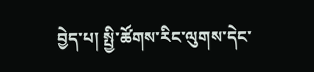བྱེད་པ། སྤྱི་ཚོགས་རིང་ལུགས་དེང་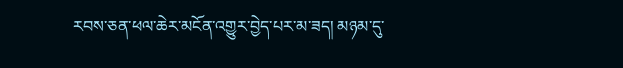རབས་ཅན་ཕལ་ཆེར་མངོན་འགྱུར་བྱེད་པར་མ་ཟད། མཉམ་དུ་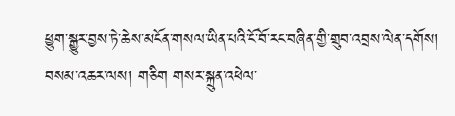ཕྱུག་སྒྱུར་བྱས་ཏེ་ཆེས་མངོན་གསལ་ཡིན་པའི་ངོ་བོ་རང་བཞིན་གྱི་གྲུབ་འབྲས་ལེན་དགོས།
བསམ་འཆར་ལས། གཅིག གསར་སྐྲུན་འཕེལ་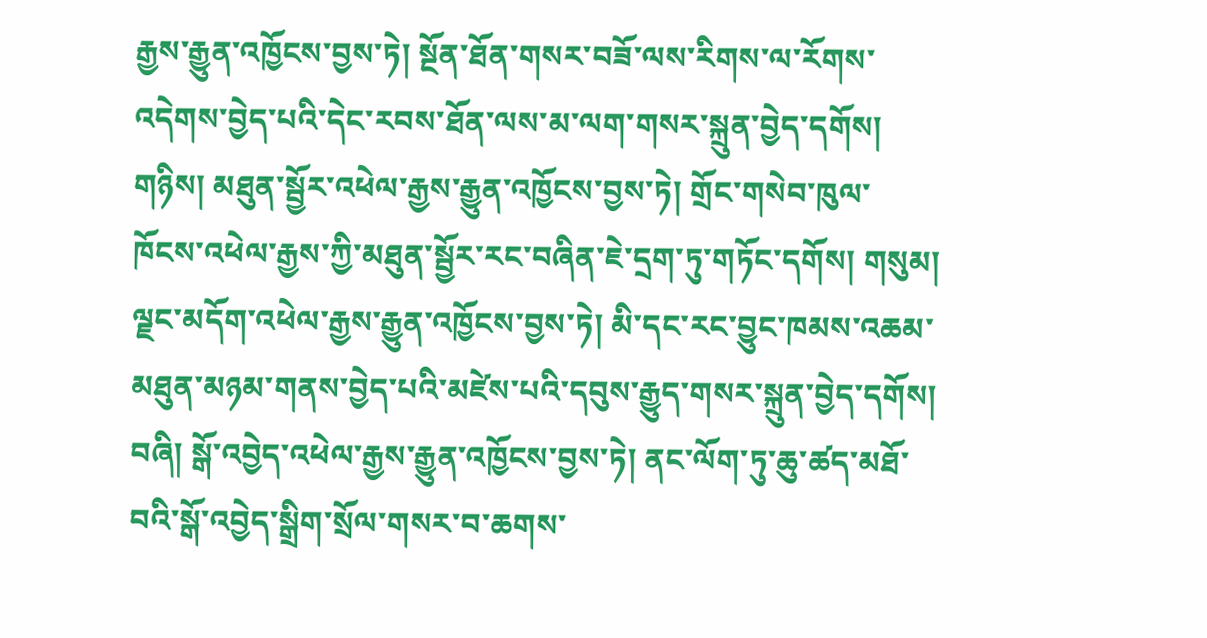རྒྱས་རྒྱུན་འཁྱོངས་བྱས་ཏེ། སྔོན་ཐོན་གསར་བཟོ་ལས་རིགས་ལ་རོགས་འདེགས་བྱེད་པའི་དེང་རབས་ཐོན་ལས་མ་ལག་གསར་སྐྲུན་བྱེད་དགོས། གཉིས། མཐུན་སྦྱོར་འཕེལ་རྒྱས་རྒྱུན་འཁྱོངས་བྱས་ཏེ། གྲོང་གསེབ་ཁུལ་ཁོངས་འཕེལ་རྒྱས་ཀྱི་མཐུན་སྦྱོར་རང་བཞིན་ཇེ་དྲག་ཏུ་གཏོང་དགོས། གསུམ། ལྗང་མདོག་འཕེལ་རྒྱས་རྒྱུན་འཁྱོངས་བྱས་ཏེ། མི་དང་རང་བྱུང་ཁམས་འཆམ་མཐུན་མཉམ་གནས་བྱེད་པའི་མཛེས་པའི་དབུས་རྒྱུད་གསར་སྐྲུན་བྱེད་དགོས། བཞི། སྒོ་འབྱེད་འཕེལ་རྒྱས་རྒྱུན་འཁྱོངས་བྱས་ཏེ། ནང་ལོག་ཏུ་ཆུ་ཚད་མཐོ་བའི་སྒོ་འབྱེད་སྒྲིག་སྲོལ་གསར་བ་ཆགས་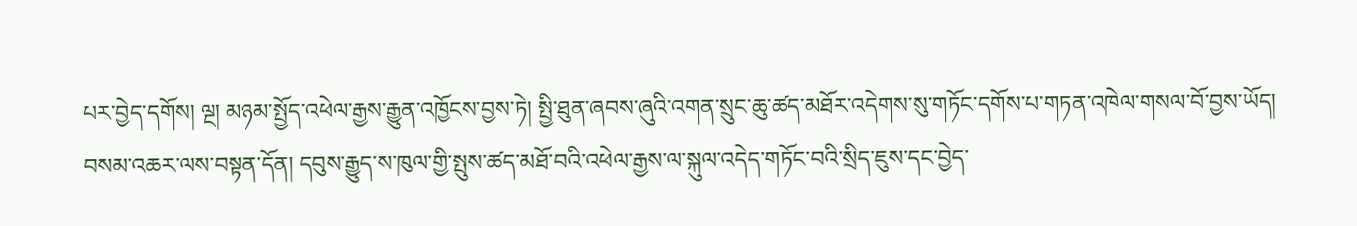པར་བྱེད་དགོས། ལྔ། མཉམ་སྤྱོད་འཕེལ་རྒྱས་རྒྱུན་འཁྱོངས་བྱས་ཏེ། སྤྱི་ཐུན་ཞབས་ཞུའི་འགན་སྲུང་ཆུ་ཚད་མཐོར་འདེགས་སུ་གཏོང་དགོས་པ་གཏན་འཁེལ་གསལ་བོ་བྱས་ཡོད།
བསམ་འཆར་ལས་བསྟན་དོན། དབུས་རྒྱུད་ས་ཁུལ་གྱི་སྤུས་ཚད་མཐོ་བའི་འཕེལ་རྒྱས་ལ་སྐུལ་འདེད་གཏོང་བའི་སྲིད་ཇུས་དང་བྱེད་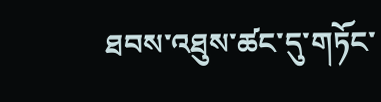ཐབས་འཐུས་ཚང་དུ་གཏོང་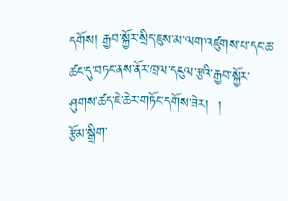དགོས། རྒྱབ་སྐྱོར་སྲིད་ཇུས་མ་ལག་འཛུགས་པ་དང་ཆ་ཚང་དུ་བཏང་ནས་ནོར་ཁྲལ་དངུལ་རྩའི་རྒྱབ་སྐྱོར་ཤུགས་ཚད་ཇེ་ཆེར་གཏོང་དགོས་ཟེར།  །
རྩོམ་སྒྲིག་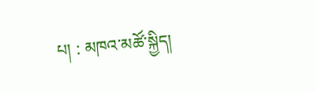པ། : མཁའ་མཚོ་སྐྱིད།